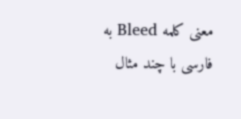معنی کلمه Bleed به فارسی با چند مثال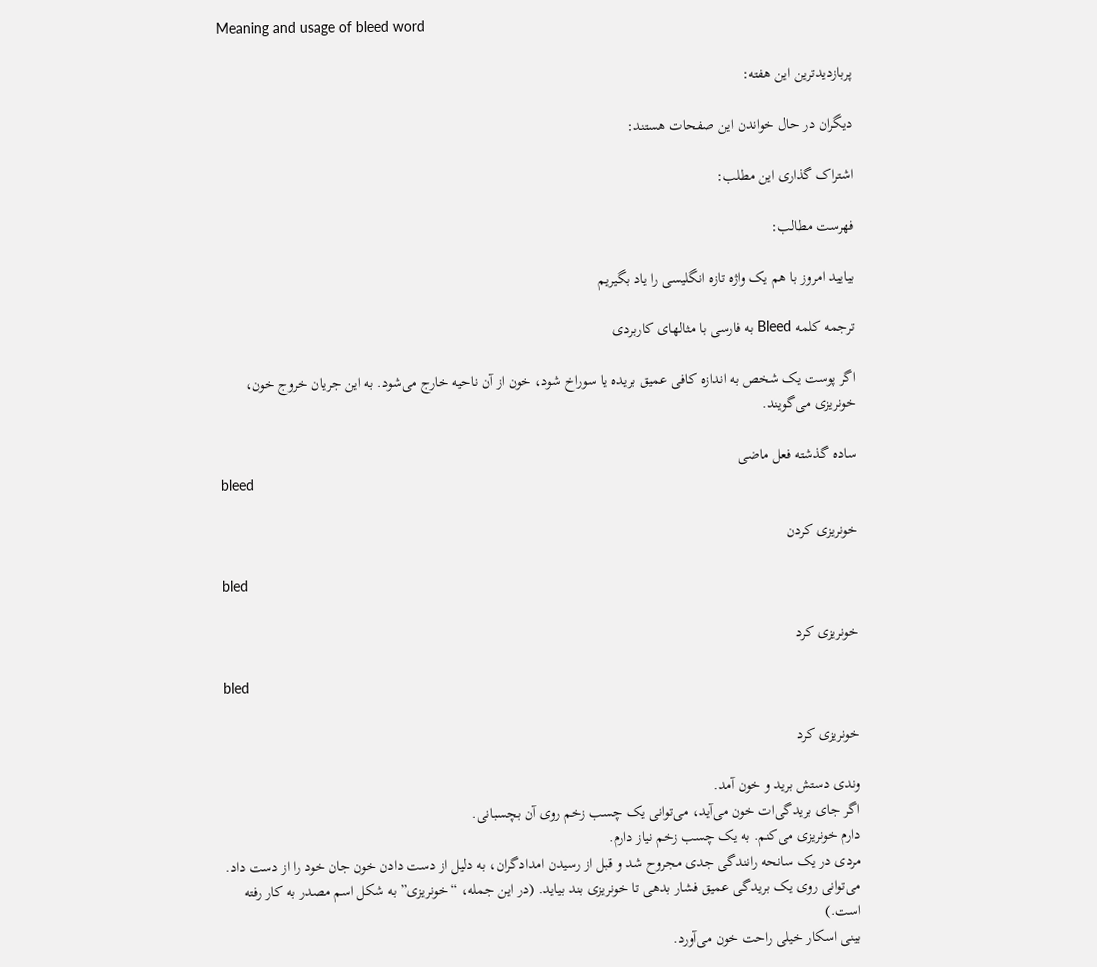Meaning and usage of bleed word

پربازدیدترین این هفته:

دیگران در حال خواندن این صفحات هستند:

اشتراک گذاری این مطلب:

فهرست مطالب:

بیایید امروز با هم یک واژه تازه انگلیسی را یاد بگیریم

ترجمه کلمه Bleed به فارسی با مثالهای کاربردی

اگر پوست یک شخص به اندازه کافی عمیق بریده یا سوراخ شود، خون از آن ناحیه خارج می‌شود. به این جریان خروج خون، خونریزی می‌گویند.

ساده گذشته فعل ماضی
bleed

خونریزی کردن

bled

خونریزی کرد

bled

خونریزی کرد

وندی دستش برید و خون آمد.
اگر جای بریدگی‌ات خون می‌آید، می‌توانی یک چسب زخم روی آن بچسبانی.
دارم خونریزی می‌کنم. به یک چسب زخم نیاز دارم.
مردی در یک سانحه رانندگی جدی مجروح شد و قبل از رسیدن امدادگران، به دلیل از دست دادن خون جان خود را از دست داد.
می‌توانی روی یک بریدگی عمیق فشار بدهی تا خونریزی بند بیاید. (در این جمله، “خونریزی” به شکل اسم مصدر به کار رفته است.)
بینی اسکار خیلی راحت خون می‌آورد.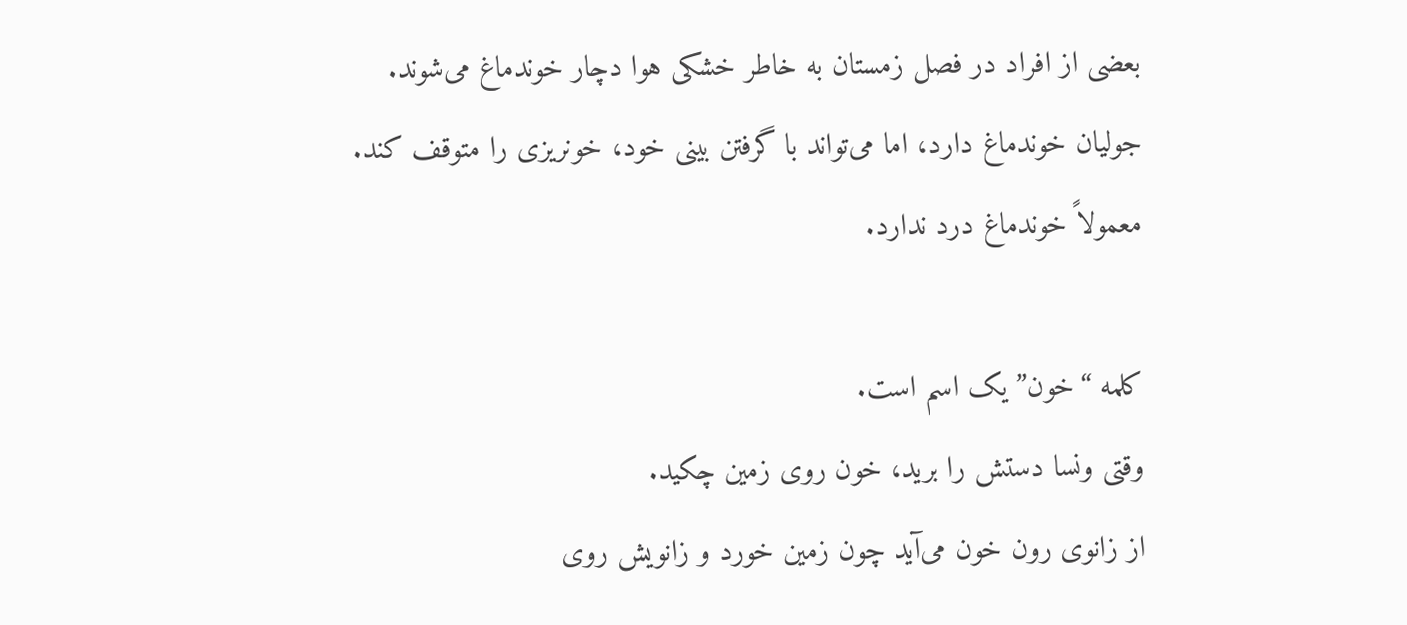بعضی از افراد در فصل زمستان به خاطر خشکی هوا دچار خوندماغ می‌شوند.
جولیان خوندماغ دارد، اما می‌تواند با گرفتن بینی خود، خونریزی را متوقف کند.
معمولاً خوندماغ درد ندارد.

کلمه “خون” یک اسم است.
وقتی ونسا دستش را برید، خون روی زمین چکید.
از زانوی رون خون می‌آید چون زمین خورد و زانویش روی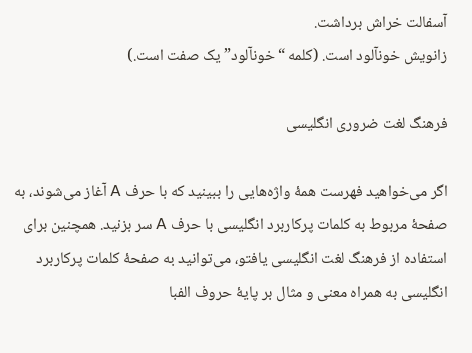آسفالت خراش برداشت.
زانویش خونآلود است. (کلمه “خونآلود” یک صفت است.)

فرهنگ لغت ضروری انگلیسی

اگر می‌خواهید فهرست همهٔ واژه‌هایی را ببینید که با حرف A آغاز می‌شوند، به صفحهٔ مربوط به کلمات پرکاربرد انگلیسی با حرف A سر بزنید. همچنین برای استفاده از فرهنگ لغت انگلیسی یافتو، می‌توانید به صفحهٔ کلمات پرکاربرد انگلیسی به همراه معنی و مثال بر پایهٔ حروف الفبا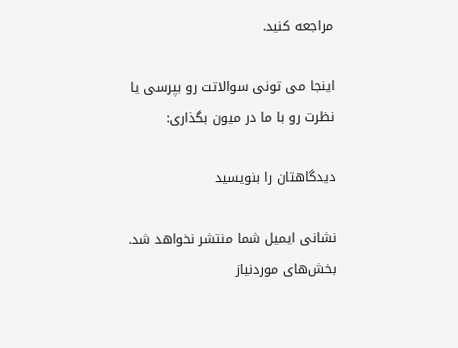مراجعه کنید.

اینجا می تونی سوالاتت رو بپرسی یا نظرت رو با ما در میون بگذاری:

دیدگاهتان را بنویسید

نشانی ایمیل شما منتشر نخواهد شد. بخش‌های موردنیاز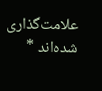علامت‌گذاری شده‌اند *